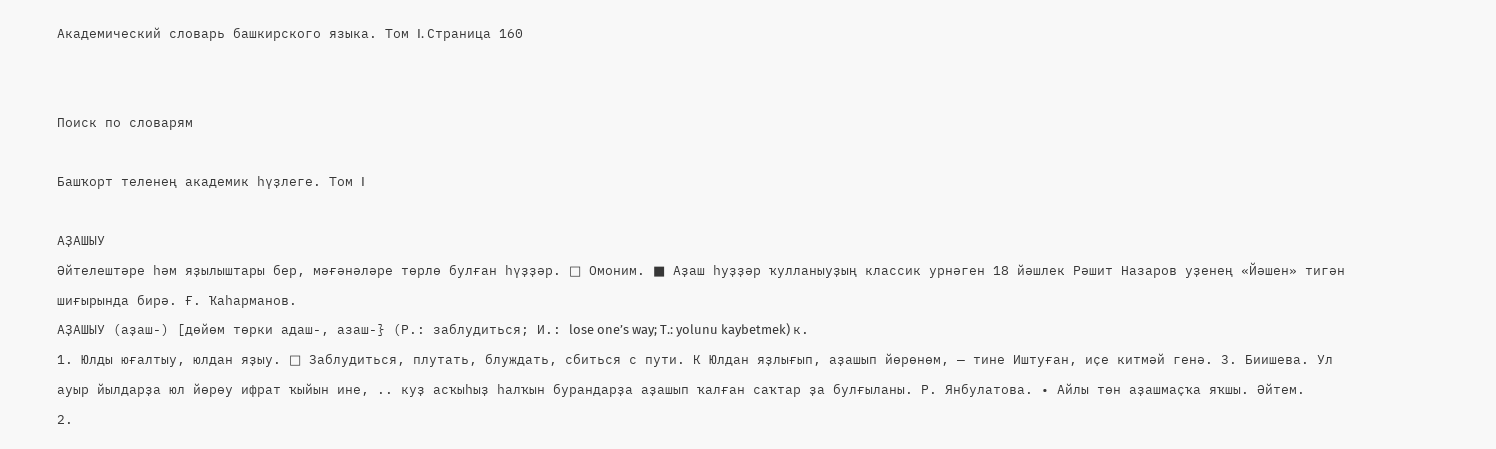Академический словарь башкирского языка. Том I. Страница 160


Поиск по словарям

Башҡорт теленең академик һүҙлеге. Том I

АҘАШЫУ
Әйтелештәре һәм яҙылыштары бер, мәғәнәләре төрлө булған һүҙҙәр. □ Омоним. ■ Аҙаш һуҙҙәр ҡулланыуҙың классик урнәген 18 йәшлек Рәшит Назаров уҙенең «Йәшен» тигән шиғырында бирә. Ғ. Ҡаһарманов.
АҘАШЫУ (аҙаш-) [дөйөм төрки адаш-, азаш-} (Р.: заблудиться; И.: lose one’s way; T.: yolunu kaybetmek) к.
1. Юлды юғалтыу, юлдан яҙыу. □ Заблудиться, плутать, блуждать, сбиться с пути. К Юлдан яҙлығып, аҙашып йөрөнөм, — тине Иштуған, иҫе китмәй генә. 3. Биишева. Ул ауыр йылдарҙа юл йөрөу ифрат ҡыйын ине, .. куҙ асҡыһыҙ һалҡын бурандарҙа аҙашып ҡалған саҡтар ҙа булғыланы. Р. Янбулатова. • Айлы төн аҙашмаҫҡа яҡшы. Әйтем.
2.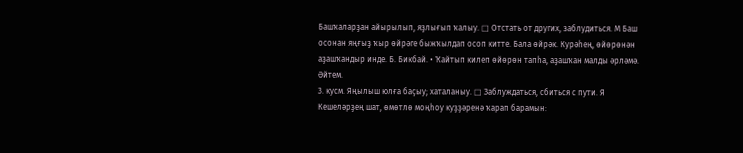Башҡаларҙан айырылып, яҙлығып ҡалыу. □ Отстать от других, заблудиться. М Баш осонан яңғыҙ ҡыр өйрәге быжҡылдап осоп китте. Бала өйрәк. Курәһең, өйөрөнән аҙашҡандыр инде. Б. Бикбай. • Ҡайтып килеп өйөрөн тапһа, аҙашҡан малды әрләмә. Әйтем.
3. кусм. Яңылыш юлға баҫыу; хаталаныу. □ Заблуждаться, сбиться с пути. Я Кешеләрҙең шат, өмөтлө моңһоу куҙҙәренә ҡарап барамын: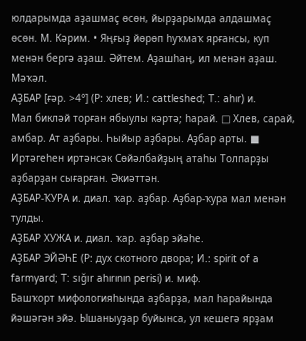юлдарымда аҙашмаҫ өсөн, йырҙарымда алдашмаҫ өсөн. М. Кәрим. • Яңғыҙ йөрөп һуҡмаҡ ярғансы, куп менән бергә аҙаш. Әйтем. Аҙашһаң, ил менән аҙаш. Мәҡәл.
АҘБАР [ғәр. >4°] (Р: хлев; И.: cattleshed; T.: ahır) и.
Мал бикләй торған ябыулы кәртә; һарай. □ Хлев, сарай, амбар. Ат аҙбары. Һыйыр аҙбары. Аҙбар арты. ■ Иртәгеһен иртәнсәк Сөйәлбайҙың атаһы Толпарҙы аҙбарҙан сығарған. Әкиәттән.
АҘБАР-ҠУРА и. диал. ҡар. аҙбар. Аҙбар-ҡура мал менән тулды.
АҘБАР ХУЖА и. диал. ҡар. аҙбар эйәһе.
АҘБАР ЭЙӘҺЕ (Р: дух скотного двора; И.: spirit of a farmyard; T: sığır ahırının perisi) и. миф.
Башҡорт мифологияһында аҙбарҙа, мал һарайында йәшәгән эйә. Ышаныуҙар буйынса, ул кешегә ярҙам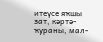итеүсе яҡшы зат, кәртә-ҡураны, мал-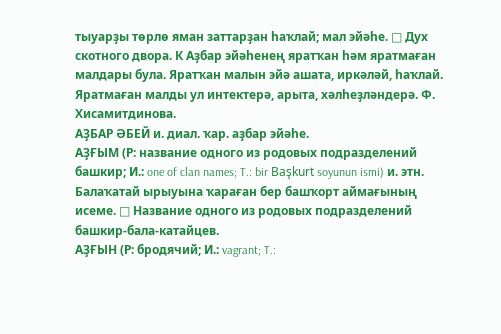тыуарҙы төрлө яман заттарҙан һаҡлай; мал эйәһе. □ Дух скотного двора. К Аҙбар эйәһенең яратҡан һәм яратмаған малдары була. Яратҡан малын эйә ашата, иркәләй, һаҡлай. Яратмаған малды ул интектерә, арыта, хәлһеҙләндерә. Ф. Хисамитдинова.
АҘБАР ӘБЕЙ и. диал. ҡар. аҙбар эйәһе.
АҘҒЫМ (Р: название одного из родовых подразделений башкир; И.: one of clan names; T.: bir Başkurt soyunun ismi) и. этн.
Балаҡатай ырыуына ҡараған бер башҡорт аймағының исеме. □ Название одного из родовых подразделений башкир-бала-катайцев.
АҘҒЫН (Р: бродячий; И.: vagrant; T.: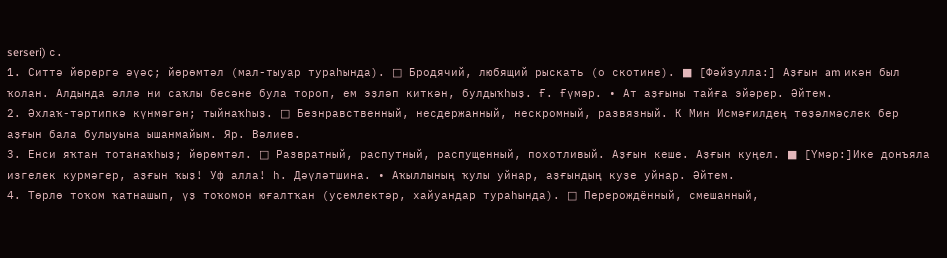serseri) с.
1. Ситтә йөрөргә әүәҫ; йөрөмтәл (мал-тыуар тураһында). □ Бродячий, любящий рыскать (о скотине). ■ [Фәйзулла:] Аҙғын am икән был ҡолан. Алдында әллә ни саҡлы бесәне була тороп, ем эҙләп киткән, булдыҡһыҙ. Ғ. Ғүмәр. • Ат аҙғыны тайға эйәрер. Әйтем.
2. Әхлаҡ-тәртипкә күнмәгән; тыйнаҡһыҙ. □ Безнравственный, несдержанный, нескромный, развязный. К Мин Исмәғилдең төҙәлмәҫлек бер аҙғын бала булыуына ышанмайым. Яр. Вәлиев.
3. Енси яҡтан тотанаҡһыҙ; йөрөмтәл. □ Развратный, распутный, распущенный, похотливый. Аҙғын кеше. Аҙғын куңел. ■ [Үмәр:]Ике донъяла изгелек курмәгер, аҙғын ҡыҙ! Уф алла! һ. Дәүләтшина. • Аҡыллының ҡулы уйнар, аҙғындың куҙе уйнар. Әйтем.
4. Төрлө тоҡом ҡатнашып, үҙ тоҡомон юғалтҡан (уҫемлектәр, хайуандар тураһында). □ Перерождённый, смешанный,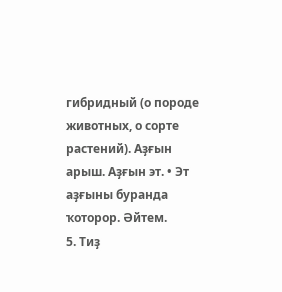гибридный (о породе животных, о сорте растений). Аҙғын арыш. Аҙғын эт. • Эт аҙғыны буранда ҡоторор. Әйтем.
5. Тиҙ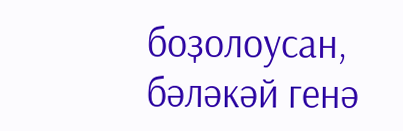боҙолоусан, бәләкәй генә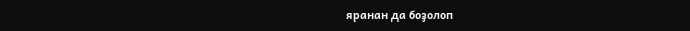яранан да боҙолоп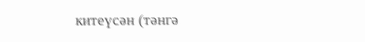китеүсән (тәнгә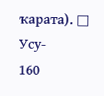ҡарата). □ Усу-
160